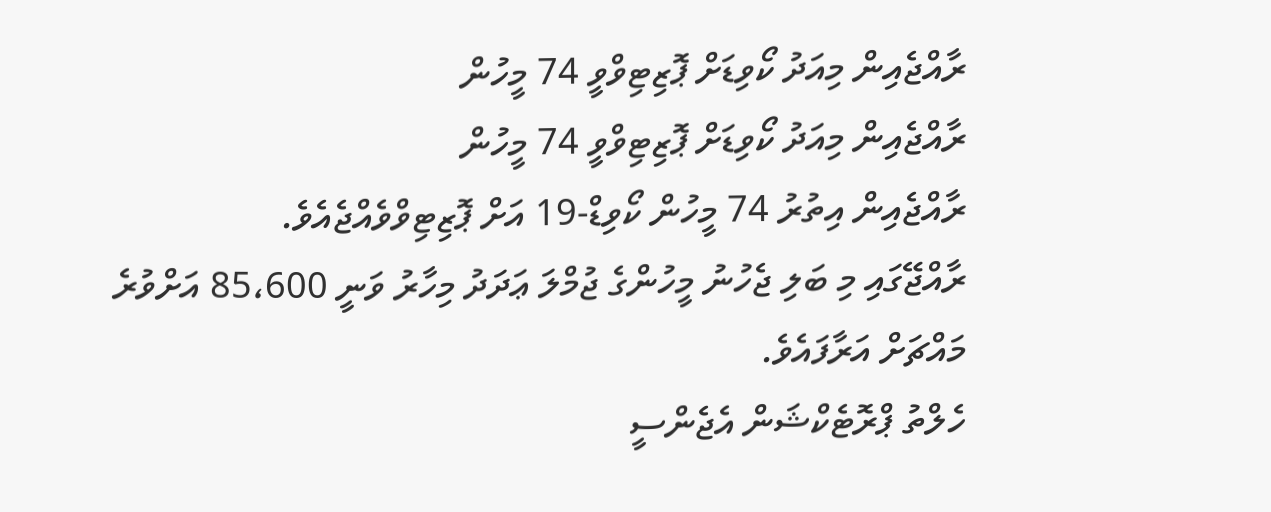ރާއްޖެއިން މިއަދު ކޯވިޑަށް ޕޮޒިޓިވްވީ 74 މީހުން
ރާއްޖެއިން މިއަދު ކޯވިޑަށް ޕޮޒިޓިވްވީ 74 މީހުން
ރާއްޖެއިން އިތުރު 74 މީހުން ކޯވިޑް-19 އަށް ޕޮޒިޓިވްވެއްޖެއެވެ.
ރާއްޖޭގައި މި ބަލި ޖެހުނު މީހުންގެ ޖުމްލަ ޢަދަދު މިހާރު ވަނީ 85،600 އަށްވުރެ މައްޗަށް އަރާފައެވެ.
ހެލްތު ޕްރޮޓެކްޝަން އެޖެންސީ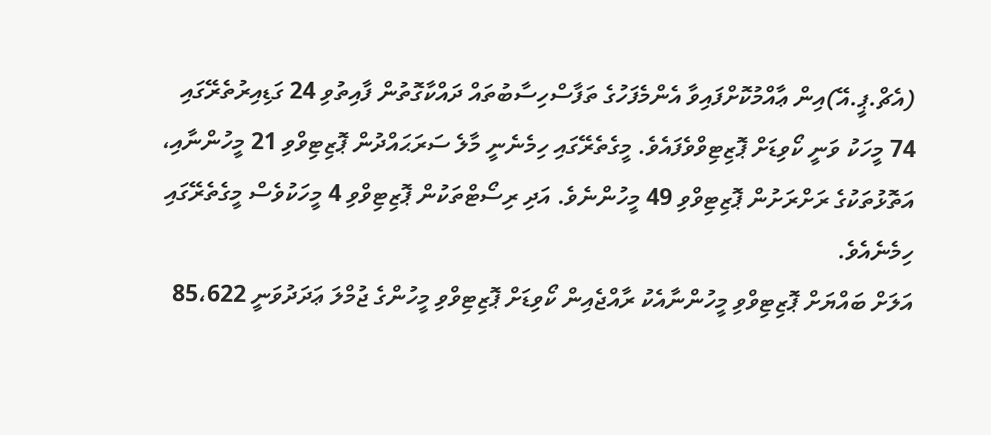(އެޗް.ޕީ.އޭ)އިން ޢާއްމުކޮށްފައިވާ އެންމެފަހުގެ ތަފާސްހިސާބުތައް ދައްކާގޮތުން ފާއިތުވި 24 ގަޑިއިރުތެރޭގައި 74 މީހަކު ވަނީ ކޯވިޑަށް ޕޮޒިޓިވްވެފައެވެ. މީގެތެރޭގައި ހިމެނެނީ މާލެ ސަރަޙައްދުން ޕޮޒިޓިވްވި 21 މީހުންނާއި، އަތޮޅުތަކުގެ ރަށްރަށުން ޕޮޒިޓިވްވި 49 މީހުންނެވެ. އަދި ރިސޯޓްތަކުން ޕޮޒިޓިވްވި 4 މީހަކުވެސް މީގެތެރޭގައި ހިމެނެއެވެ.
އަލަށް ބައްޔަށް ޕޮޒިޓިވްވި މީހުންނާއެކު ރާއްޖެއިން ކޯވިޑަށް ޕޮޒިޓިވްވި މީހުންގެ ޖުމްލަ ޢަދަދުވަނީ 85،622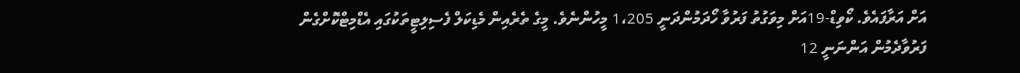އަށް އަރާފައެވެ. ކޯވިޑް-19އަށް މިވަގުތު ފަރުވާ ހޯދަމުންދަނީ 1،205 މީހުންނެވެ. މީގެ ތެރެއިން މެޑިކަލް ފެސިލިޓީތަކުގައި އެޑްމިޓްކޮށްގެން ފަރުވާދެމުން އަންނަނީ 12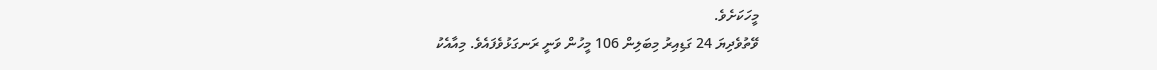މީހަކަށެވެ.
ވޭތުވެދިޔަ 24 ގަޑިއިރު މިބަލިން 106 މީހުން ވަނީ ރަނގަޅުވެފައެވެ. މިއާއެކު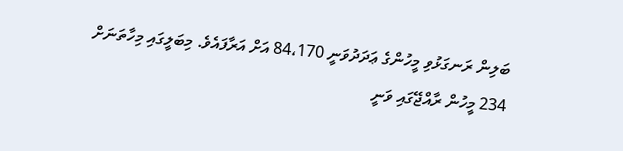ބަލިން ރަނގަޅުވި މީހުންގެ ޢަދަދުވަނީ 84،170 އަށް އަރާފައެވެ. މިބަލީގައި މިހާތަނަށް 234 މީހުން ރާއްޖޭގައި ވަނީ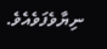ނިޔާވެފަވެއެވެ.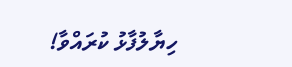ހިޔާލުފާޅު ކުރައްވާ!